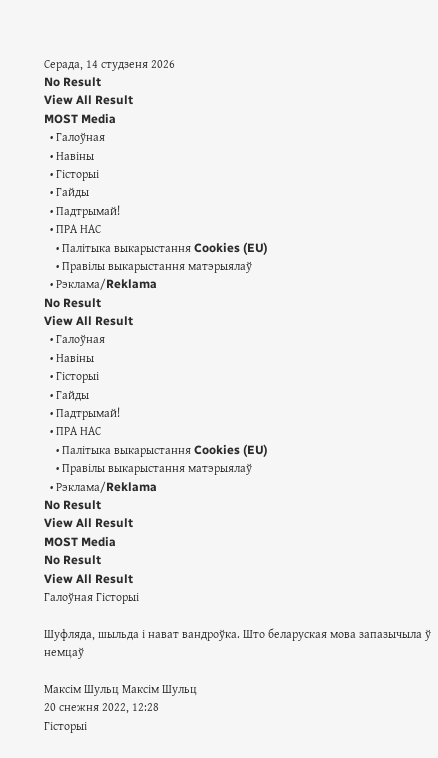Серада, 14 студзеня 2026
No Result
View All Result
MOST Media
  • Галоўная
  • Навіны
  • Гісторыі
  • Гайды
  • Падтрымай!
  • ПРА НАС
    • Палітыка выкарыстання Cookies (EU)
    • Правілы выкарыстання матэрыялаў
  • Рэклама/Reklama
No Result
View All Result
  • Галоўная
  • Навіны
  • Гісторыі
  • Гайды
  • Падтрымай!
  • ПРА НАС
    • Палітыка выкарыстання Cookies (EU)
    • Правілы выкарыстання матэрыялаў
  • Рэклама/Reklama
No Result
View All Result
MOST Media
No Result
View All Result
Галоўная Гісторыі

Шуфляда, шыльда і нават вандроўка. Што беларуская мова запазычыла ў немцаў

Максім Шульц Максім Шульц
20 снежня 2022, 12:28
Гісторыі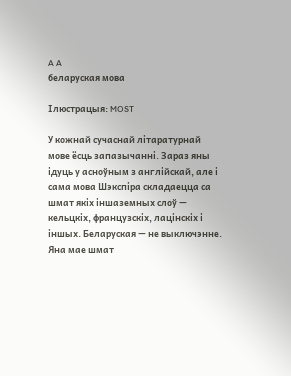A A
беларуская мова

Ілюстрацыя: MOST

У кожнай сучаснай літаратурнай мове ёсць запазычанні. Зараз яны ідуць у асноўным з англійскай, але і сама мова Шэкспіра складаецца са шмат якіх іншаземных слоў — кельцкіх, французскіх, лацінскіх і іншых. Беларуская — не выключэнне. Яна мае шмат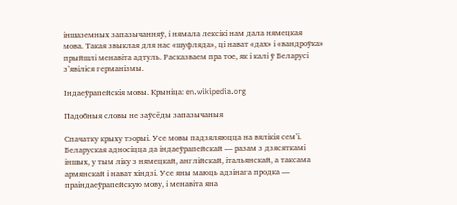іншаземных запазычанняў, і нямала лексікі нам дала нямецкая мова. Такая звыклая для нас «шуфляда», ці нават «дах» і «вандроўка» прыйшлі менавіта адтуль. Расказваем пра тое, як і калі ў Беларусі з’явіліся германізмы.

Індаеўрапейскія мовы. Крыніца: en.wikipedia.org

Падобныя словы не заўсёды запазычаныя

Спачатку крыху тэорыі. Усе мовы падзяляюцца на вялікія сем’і. Беларуская адносіцца да індаеўрапейскай — разам з дзясяткамі іншых, у тым ліку з нямецкай, англійскай, італьянскай, а таксама армянскай і нават хіндзі. Усе яны маюць адзінага продка — праіндаеўрапейскую мову, і менавіта яна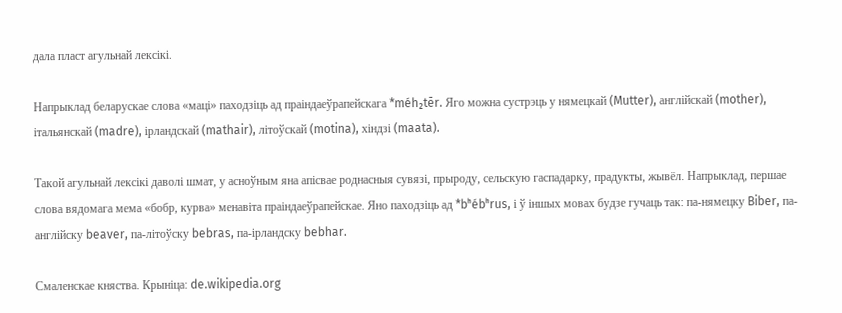дала пласт агульнай лексікі.

Напрыклад беларускае слова «маці» паходзіць ад праіндаеўрапейскага *méh₂tēr. Яго можна сустрэць у нямецкай (Mutter), англійскай (mother), італьянскай (madre), ірландскай (mathair), літоўскай (motina), хіндзі (maata).

Такой агульнай лексікі даволі шмат, у асноўным яна апісвае роднасныя сувязі, прыроду, сельскую гаспадарку, прадукты, жывёл. Напрыклад, першае слова вядомага мема «бобр, курва» менавіта праіндаеўрапейскае. Яно паходзіць ад *bʰébʰrus, і ў іншых мовах будзе гучаць так: па-нямецку Biber, па-англійску beaver, па-літоўску bebras, па-ірландску bebhar.

Смаленскае княства. Крыніца: de.wikipedia.org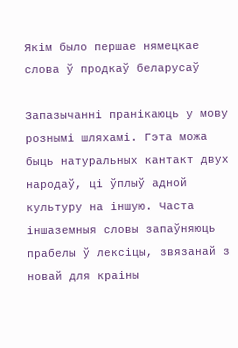Якім было першае нямецкае слова ў продкаў беларусаў

Запазычанні пранікаюць у мову рознымі шляхамі. Гэта можа быць натуральных кантакт двух народаў, ці ўплыў адной культуру на іншую. Часта іншаземныя словы запаўняюць прабелы ў лексіцы, звязанай з новай для краіны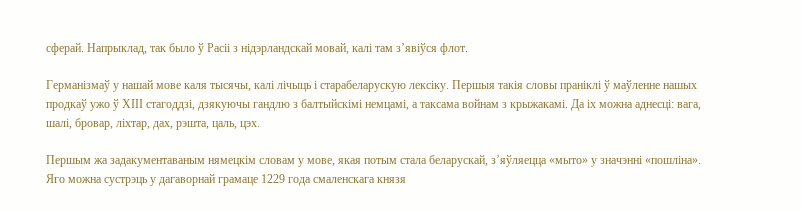сферай. Напрыклад, так было ў Расіі з нідэрландскай мовай, калі там з’явіўся флот.

Германізмаў у нашай мове каля тысячы, калі лічыць і старабеларускую лексіку. Першыя такія словы праніклі ў маўленне нашых продкаў ужо ў ХІІІ стагоддзі, дзякуючы гандлю з балтыйскімі немцамі, а таксама войнам з крыжакамі. Да іх можна аднесці: вага, шалі, бровар, ліхтар, дах, рэшта, цаль, цэх.

Першым жа задакументаваным нямецкім словам у мове, якая потым стала беларускай, з’яўляецца «мыто» у значэнні «пошліна». Яго можна сустрэць у дагаворнай грамаце 1229 года смаленскага князя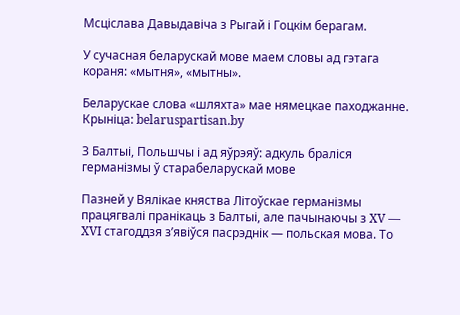Мсціслава Давыдавіча з Рыгай і Гоцкім берагам.

У сучасная беларускай мове маем словы ад гэтага кораня: «мытня», «мытны».

Беларускае слова «шляхта» мае нямецкае паходжанне. Крыніца: belaruspartisan.by

З Балтыі, Польшчы і ад яўрэяў: адкуль браліся германізмы ў старабеларускай мове

Пазней у Вялікае княства Літоўскае германізмы працягвалі пранікаць з Балтыі, але пачынаючы з XV — XVI стагоддзя з’явіўся пасрэднік — польская мова. То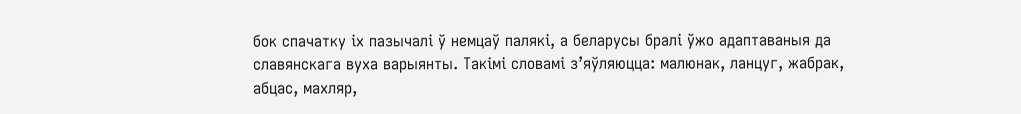бок спачатку іх пазычалі ў немцаў палякі, а беларусы бралі ўжо адаптаваныя да славянскага вуха варыянты. Такімі словамі з’яўляюцца: малюнак, ланцуг, жабрак, абцас, махляр,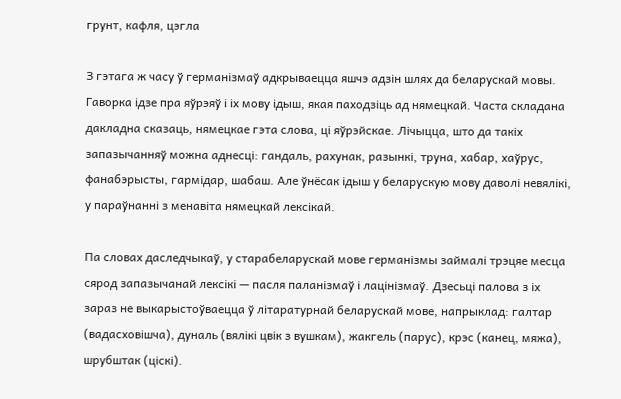грунт, кафля, цэгла

З гэтага ж часу ў германізмаў адкрываецца яшчэ адзін шлях да беларускай мовы. Гаворка ідзе пра яўрэяў і іх мову ідыш, якая паходзіць ад нямецкай. Часта складана дакладна сказаць, нямецкае гэта слова, ці яўрэйскае. Лічыцца, што да такіх запазычанняў можна аднесці: гандаль, рахунак, разынкі, труна, хабар, хаўрус, фанабэрысты, гармідар, шабаш. Але ўнёсак ідыш у беларускую мову даволі невялікі, у параўнанні з менавіта нямецкай лексікай.

Па словах даследчыкаў, у старабеларускай мове германізмы займалі трэцяе месца сярод запазычанай лексікі — пасля паланізмаў і лацінізмаў. Дзесьці палова з іх зараз не выкарыстоўваецца ў літаратурнай беларускай мове, напрыклад: галтар (вадасховішча), дуналь (вялікі цвік з вушкам), жакгель (парус), крэс (канец, мяжа), шрубштак (ціскі).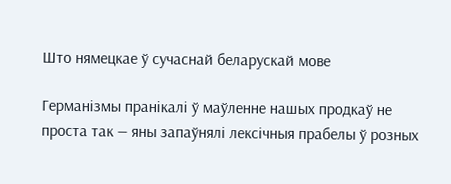Што нямецкае ў сучаснай беларускай мове

Германізмы пранікалі ў маўленне нашых продкаў не проста так — яны запаўнялі лексічныя прабелы ў розных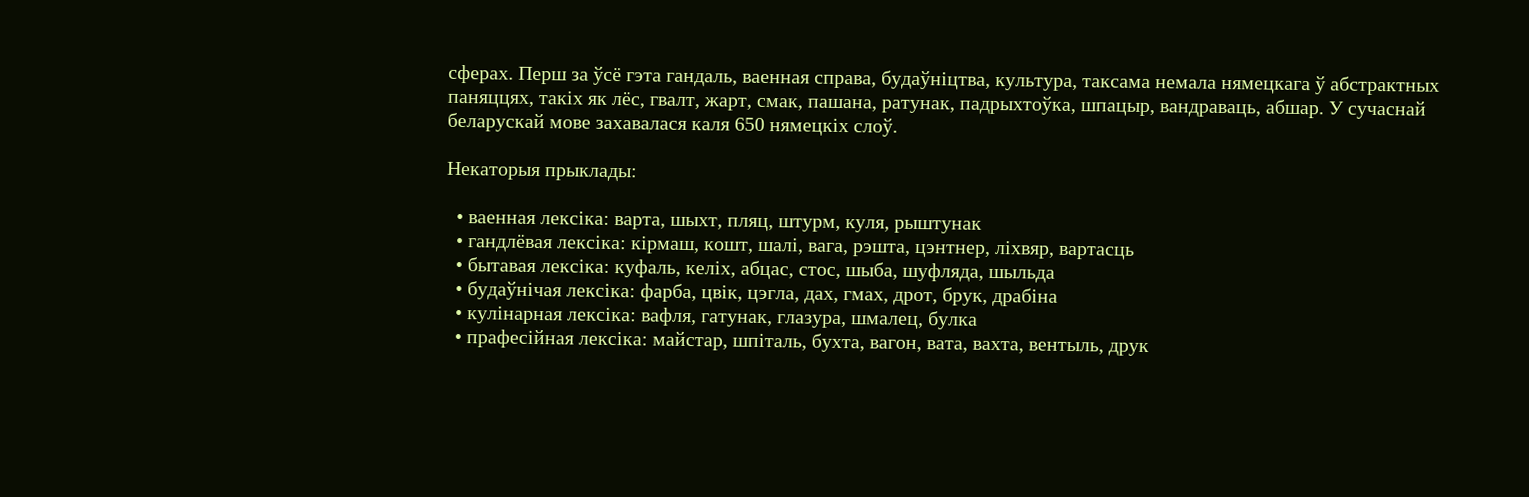сферах. Перш за ўсё гэта гандаль, ваенная справа, будаўніцтва, культура, таксама немала нямецкага ў абстрактных паняццях, такіх як лёс, гвалт, жарт, смак, пашана, ратунак, падрыхтоўка, шпацыр, вандраваць, абшар. У сучаснай беларускай мове захавалася каля 650 нямецкіх слоў.

Некаторыя прыклады:

  • ваенная лексіка: варта, шыхт, пляц, штурм, куля, рыштунак
  • гандлёвая лексіка: кірмаш, кошт, шалі, вага, рэшта, цэнтнер, ліхвяр, вартасць
  • бытавая лексіка: куфаль, келіх, абцас, стос, шыба, шуфляда, шыльда
  • будаўнічая лексіка: фарба, цвік, цэгла, дах, гмах, дрот, брук, драбіна
  • кулінарная лексіка: вафля, гатунак, глазура, шмалец, булка
  • прафесійная лексіка: майстар, шпіталь, бухта, вагон, вата, вахта, вентыль, друк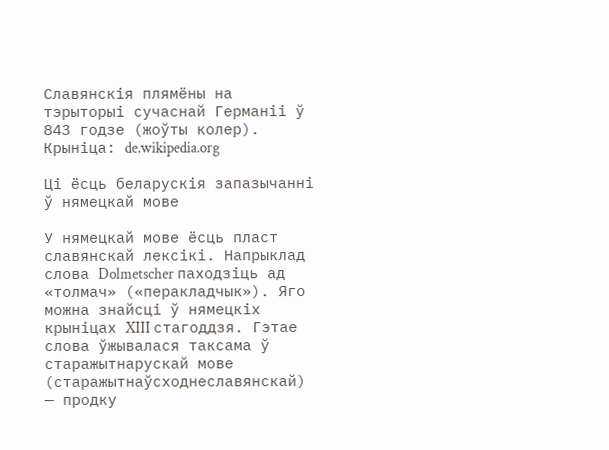Славянскія плямёны на тэрыторыі сучаснай Германіі ў 843 годзе (жоўты колер). Крыніца: de.wikipedia.org

Ці ёсць беларускія запазычанні ў нямецкай мове

У нямецкай мове ёсць пласт славянскай лексікі. Напрыклад слова Dolmetscher паходзіць ад «толмач» («перакладчык»). Яго можна знайсці ў нямецкіх крыніцах XIII стагоддзя. Гэтае слова ўжывалася таксама ў старажытнарускай мове (старажытнаўсходнеславянскай) — продку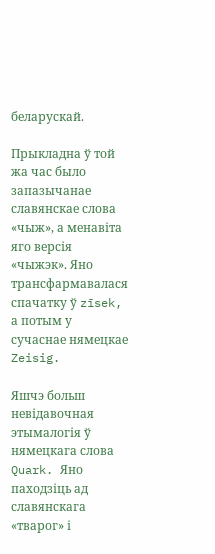беларускай.

Прыкладна ў той жа час было запазычанае славянскае слова «чыж», а менавіта яго версія «чыжэк». Яно трансфармавалася спачатку ў zīsek, а потым у сучаснае нямецкае Zeisig.

Яшчэ больш невідавочная этымалогія ў нямецкага слова Quark. Яно паходзіць ад славянскага «тварог» і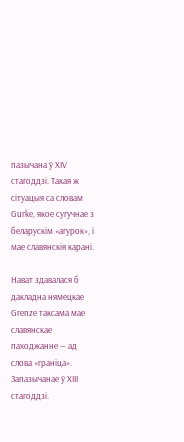пазычана ў XIV стагоддзі. Такая ж сітуацыя са словам Gurke, якое сугучнае з беларускім «агурок», і мае славянскія карані.

Нават здавалася б дакладна нямецкае Grenze таксама мае славянскае паходжанне — ад слова «граніца». Запазычанае ў XIII стагоддзі.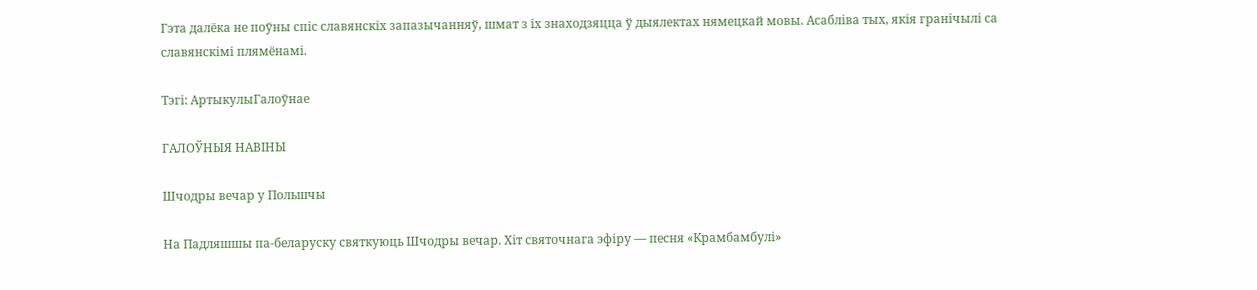Гэта далёка не поўны спіс славянскіх запазычанняў, шмат з іх знаходзяцца ў дыялектах нямецкай мовы. Асабліва тых, якія гранічылі са славянскімі плямёнамі.

Тэгі: АртыкулыГалоўнае

ГАЛОЎНЫЯ НАВІНЫ

Шчодры вечар у Польшчы

На Падляшшы па-беларуску святкуюць Шчодры вечар. Хіт святочнага эфіру — песня «Крамбамбулі»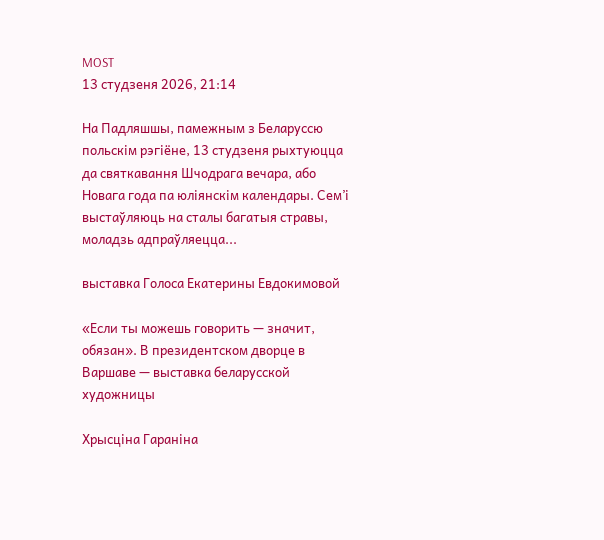MOST
13 студзеня 2026, 21:14

На Падляшшы, памежным з Беларуссю польскім рэгіёне, 13 студзеня рыхтуюцца да святкавання Шчодрага вечара, або Новага года па юліянскім календары. Сем’і выстаўляюць на сталы багатыя стравы, моладзь адпраўляецца...

выставка Голоса Екатерины Евдокимовой

«Если ты можешь говорить — значит, обязан». В президентском дворце в Варшаве — выставка беларусской художницы

Хрысціна Гараніна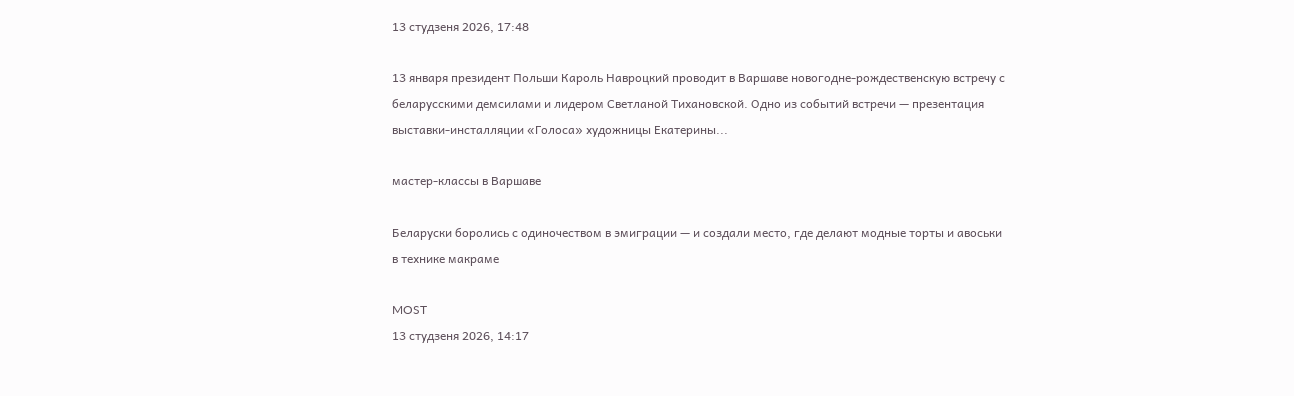13 студзеня 2026, 17:48

13 января президент Польши Кароль Навроцкий проводит в Варшаве новогодне-рождественскую встречу с беларусскими демсилами и лидером Светланой Тихановской. Одно из событий встречи — презентация выставки-инсталляции «Голоса» художницы Екатерины...

мастер-классы в Варшаве

Беларуски боролись с одиночеством в эмиграции — и создали место, где делают модные торты и авоськи в технике макраме

MOST
13 студзеня 2026, 14:17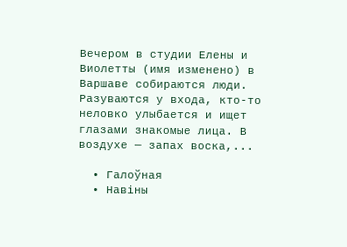Вечером в студии Елены и Виолетты (имя изменено) в Варшаве собираются люди. Разуваются у входа, кто-то неловко улыбается и ищет глазами знакомые лица. В воздухе — запах воска,...

  • Галоўная
  • Навіны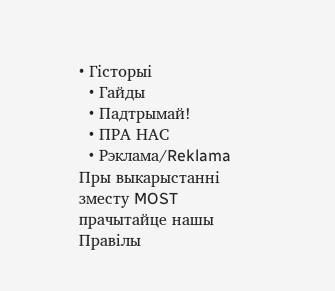• Гісторыі
  • Гайды
  • Падтрымай!
  • ПРА НАС
  • Рэклама/Reklama
Пры выкарыстанні зместу MOST прачытайце нашы Правілы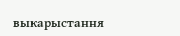выкарыстання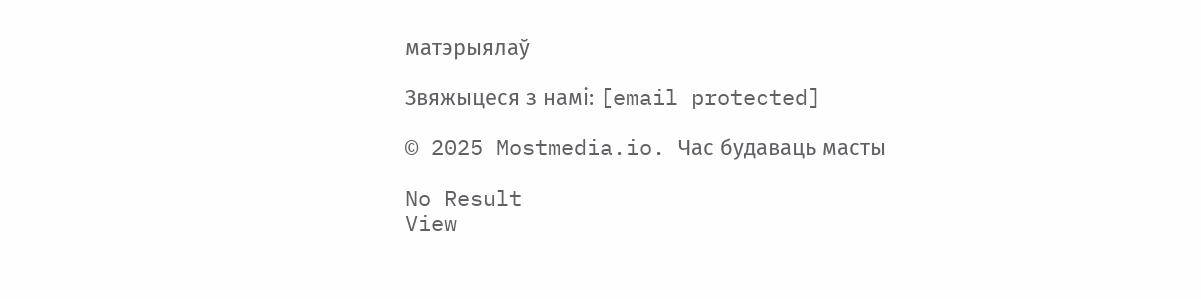матэрыялаў

Звяжыцеся з намі: [email protected]

© 2025 Mostmedia.io. Час будаваць масты

No Result
View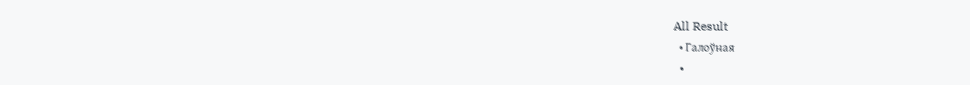All Result
  • Галоўная
  •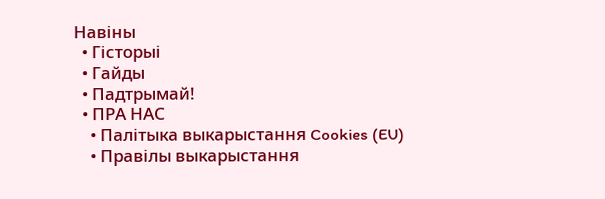Навіны
  • Гісторыі
  • Гайды
  • Падтрымай!
  • ПРА НАС
    • Палітыка выкарыстання Cookies (EU)
    • Правілы выкарыстання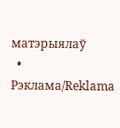матэрыялаў
  • Рэклама/Reklama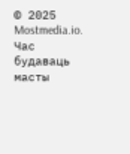© 2025 Mostmedia.io. Час будаваць масты